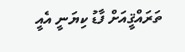ތަރައްޤީއަށް ފާޑު ކިޔަނީ އެއީ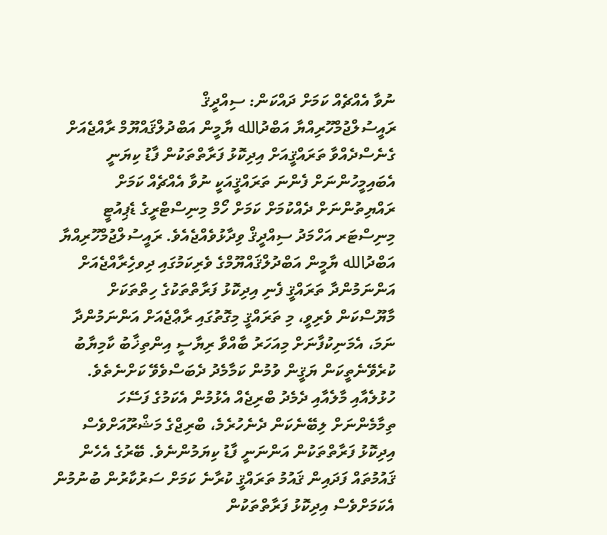ނުވާ އެއްޗެއް ކަމަށް ދައްކަން: ސިއްދީޤް
ރައީސުލްޖުމްހޫރިއްޔާ އަބްދުالله ޔާމީން އަބްދުލްޤައްޔޫމް ރާއްޖެއަށް ގެނެސްދެއްވާ ތަރައްޤީއަށް އިދިކޮޅު ފަރާތްތަކުން ފާޑު ކިޔަނީ އެބައިމީހުންނަށް ފެންނަ ތަރައްޤީއަކީ ނުވާ އެއްޗެއް ކަމަށް ރައްޔިތުންނަށް ދެއްކުމަށް ކަމަށް ހޯމް މިނިސްޓްރީގެ ޑެޕިއުޓީ މިނިސްޓަރ އަހްމަދު ސިއްދީޤް ވިދާޅުވެއްޖެއެވެ. ރައީސުލްޖުމްހޫރިއްޔާ އަބްދުالله ޔާމީން އަބްދުލްޤައްޔޫމްގެ ވެރިކަމުގައި ދިވހެިރާއްޖެއަށް އަންނަމުންދާ ތަރައްޤީ ފެނި އިދިކޮޅު ފަރާތްތަކުގެ ހިތްތަކަށް މާޔޫސްކަން ވެރިވީ، މި ތަރައްޤީ މިގޮތުގައި ރާޢްޖެއަށް އަންނަމުންދާ ނަމަ، އެމަނިކުފާނަށް މިއަހަރު ބާއްވާ ރިޔާސީ އިންތިޚާބު ކާމިޔާބު ކުރެވޭނެތީކަން ޔަޤީން ވުމުން ކަމާމެދު ދެބަސްވެވޭ ކަށްނެތެވެ. ހުޅުލެއާއި މާލެއާއި ދެމެދު ބްރިޖެއް އެޅުމުން އެކަމުގެ ފަސޭހަ ތިމާމެންނަށް ލިބޭނެކަން ދެނެހުރެމެ، ބްރިޖްގެ މަޝްރޫއަށްވެސް އިދިކޮޅު ފަރާތްތަކުން އަންނަނީ ފާޑު ކިޔަމުންނެވެ. ބޭރުގެ އެހެން ޤައުމުތައް ފަދައިން ޤައުމު ތަރައްޤީ ކުރާނެ ކަމަށް ސަރުކާރުން ބުނުމުން އެކަމަށްވެސް އިދިކޮޅު ފަރާތްތަކުން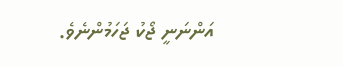އަންނަނީ ޖޯކު ޖަހަމުންނެވެ.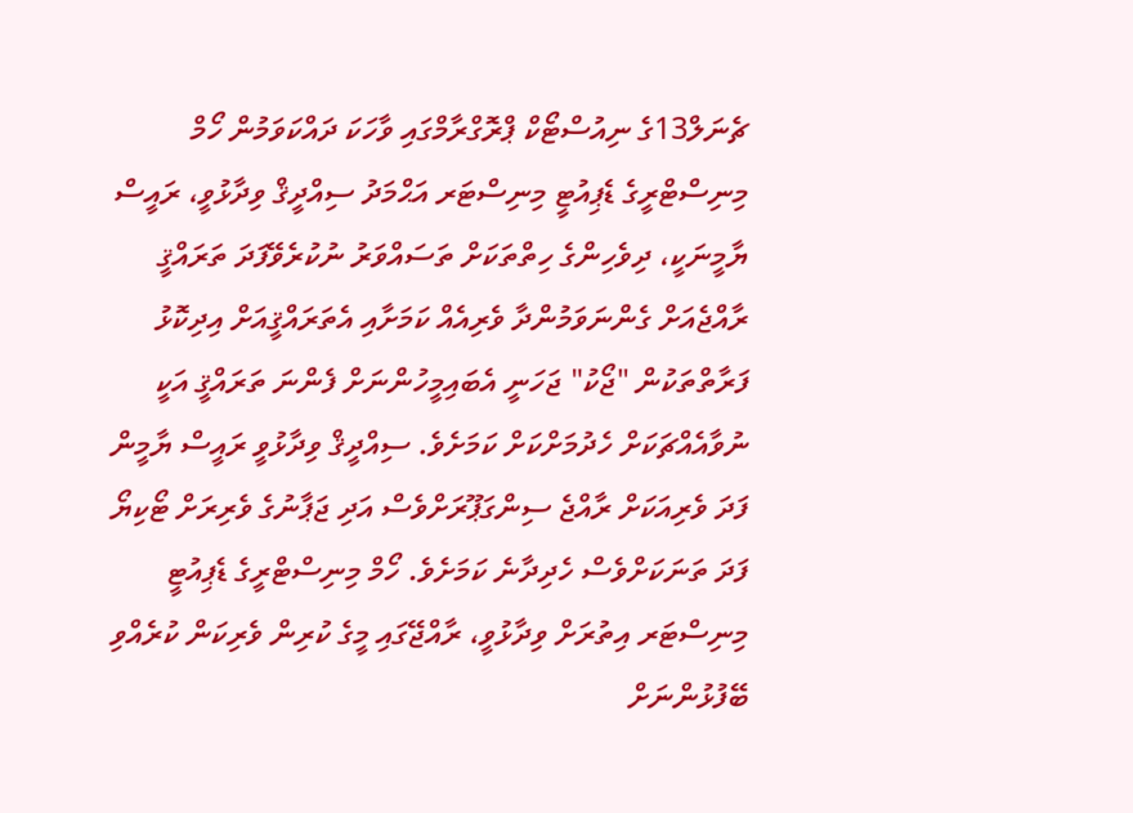ޗެނަލް13ގެ ނިއުސްޓޯކް ޕްރޮގްރާމްގައި ވާހަކަ ދައްކަވަމުން ހޯމް މިނިސްޓްރީގެ ޑެޕިއުޓީ މިނިސްޓަރ އަޙްމަދު ސިއްދީޤް ވިދާޅުވީ، ރައީސް ޔާމީނަކީ، ދިވެހިންގެ ހިތްތަކަށް ތަސައްވަރު ނުކުރެވޭފަދަ ތަރައްޤީ ރާއްޖެއަށް ގެންނަވަމުންދާ ވެރިއެއް ކަމަށާއި އެތަރައްޤީއަށް އިދިކޮޅު ފަރާތްތަކުން "ޖޯކު" ޖަހަނީ އެބައިމީހުންނަށް ފެންނަ ތަރައްޤީ އަކީ ނުވާއެއްޗަކަށް ހެދުމަށްކަށް ކަމަށެވެ. ސިއްދީޤް ވިދާޅުވީ ރައީސް ޔާމީން ފަދަ ވެރިއަކަށް ރާއްޖެ ސިންގަޕޫރަށްވެސް އަދި ޖަޕާނުގެ ވެރިރަށް ޓޯކިޔޯ ފަދަ ތަނަކަށްވެސް ހެދިދާނެ ކަމަށެވެ. ހޯމް މިނިސްޓްރީގެ ޑެޕިއުޓީ މިނިސްޓަރ އިތުރަށް ވިދާޅުވީ، ރާއްޖޭގައި މީގެ ކުރިން ވެރިކަން ކުރެއްވި ބޭފުޅުންނަށް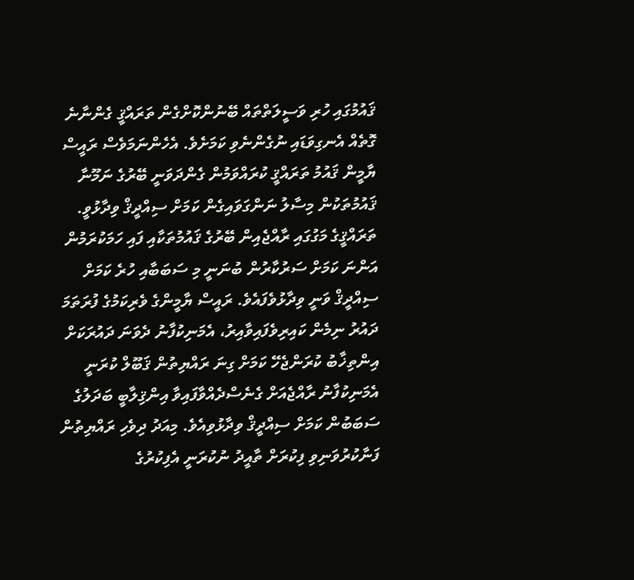ޤައުމުގައި ހުރި ވަސީލަތްތައް ބޭނުންކޮށްގެން ތަރައްޤީ ގެންނާނެ ގޮތެއް އެނގިވަޑައި ނުގެންނެވި ކަމަށެވެ. އެހެންނަމަވެސް ރައީސް ޔާމީން ޤައުމު ތަރައްޤީ ކުރައްވަމުން ގެންދަވަނީ ބޭރުގެ ނަމޫނާ ޤައުމުތަކުން މިސާލު ނަންގަވައިގެން ކަމަށް ސިއްދީޤް ވިދާޅުވީ. ތަރައްޤީގެ މަގުގައި ރާއްޖެއިން ބޭރުގެ ޤައުމުތަކާއި ފައި ހަމަކުރަމުން އަންނަ ކަމަށް ސަރުކާރުން ބުނަނީ މި ސަބަބާއި ހުރެ ކަމަށް ސިއްދީޤް ވަނީ ވިދާޅުވެފައެވެ. ރައީސް ޔާމީންގެ ވެރިކަމުގެ ފުރަތަމަ ދައުރު ނިމެން ކައިރިވެފައިވާއިރު، އެމަނިކުފާނު ދެވަނަ ދައުރަކަށް އިންތިޚާބު ކުރަންޖެހޭ ކަމަށް ގިނަ ރައްޔިތުން ޤަބޫލް ކުރަނީ އެމަނިކުފާނު ރާއްޖެއަށް ގެނެސްދެއްވާފައިވާ އިންޤިލާބީ ބަދަލުގެ ސަބަބުން ކަމަށް ސިއްދީޤް ވިދާޅުވިއެވެ. މިއަދު ދިވެހި ރައްޔިތުން ފަނާކުރުވަނިވި ފިކުރަށް ތާއީދު ނުކުރަނީ އެފިކުރުގެ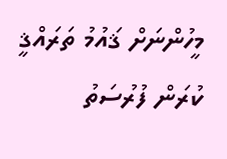މީހުންނަށް ޤައުމު ތަރައްޤީ ކުރަން ފުރުސަތު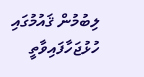ލިބުމުން ޤައުމުގައި ހުޅުޖަހާފައިވާތީ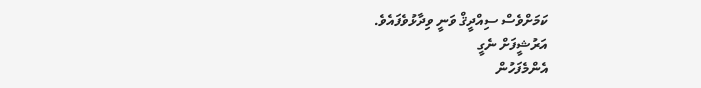ކަމަށްވެސް ސިއްދީޤް ވަނީ ވިދާޅުވެފައެވެ.
އަރުޝީފަށް ނެގީ
އެންމެފަހުން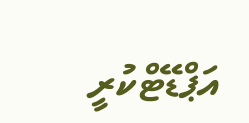އަޕްޑޭޓްކުރީ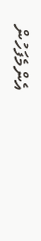އެންމެފަހުން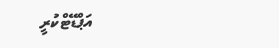އަޕްޑޭޓްކުރީ